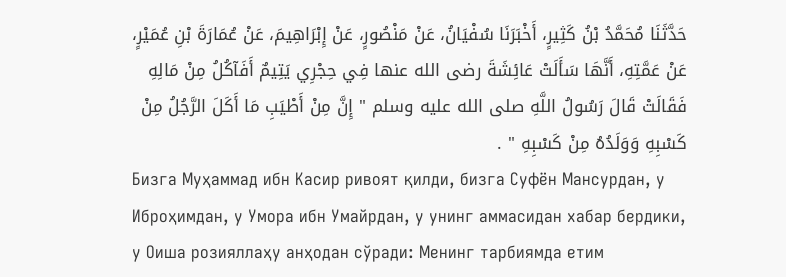حَدَّثَنَا مُحَمَّدُ بْنُ كَثِيرٍ، أَخْبَرَنَا سُفْيَانُ، عَنْ مَنْصُورٍ، عَنْ إِبْرَاهِيمَ، عَنْ عُمَارَةَ بْنِ عُمَيْرٍ، عَنْ عَمَّتِهِ، أَنَّهَا سَأَلَتْ عَائِشَةَ رضى الله عنها فِي حِجْرِي يَتِيمٌ أَفَآكُلُ مِنْ مَالِهِ فَقَالَتْ قَالَ رَسُولُ اللَّهِ صلى الله عليه وسلم " إِنَّ مِنْ أَطْيَبِ مَا أَكَلَ الرَّجُلُ مِنْ كَسْبِهِ وَوَلَدُهُ مِنْ كَسْبِهِ " .
Бизга Муҳаммад ибн Касир ривоят қилди, бизга Суфён Мансурдан, у Иброҳимдан, у Умора ибн Умайрдан, у унинг аммасидан хабар бердики, у Оиша розияллаҳу анҳодан сўради: Менинг тарбиямда етим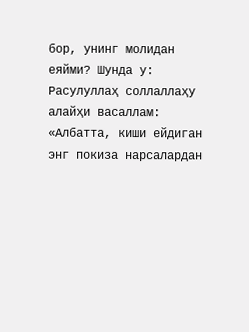бор, унинг молидан еяйми? Шунда у: Расулуллаҳ соллаллаҳу алайҳи васаллам: «Албатта, киши ейдиган энг покиза нарсалардан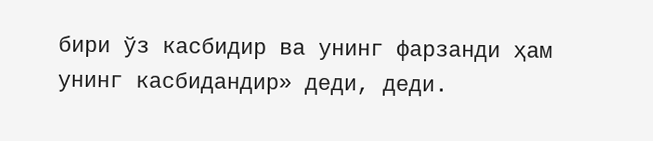бири ўз касбидир ва унинг фарзанди ҳам унинг касбидандир» деди, деди.